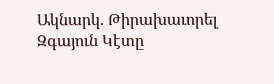Ակնարկ. Թիրախաւորել Զգայուն Կէտը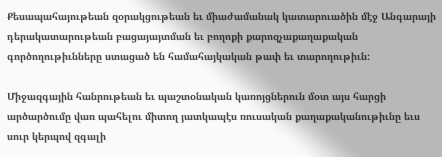Քեսապահայութեան զօրակցութեան եւ միաժամանակ կատարուածին մէջ Անգարայի դերակատարութեան բացայայտման եւ բողոքի քարոզչաքաղաքական գործողութիւնները ստացած են համահայկական թափ եւ տարողութիւն:

Միջազգային հանրութեան եւ պաշտօնական կառոյցներուն մօտ այս հարցի արծարծումը վառ պահելու միտող յատկապէս ռուսական քաղաքականութիւնը եւս սուր կերպով զգալի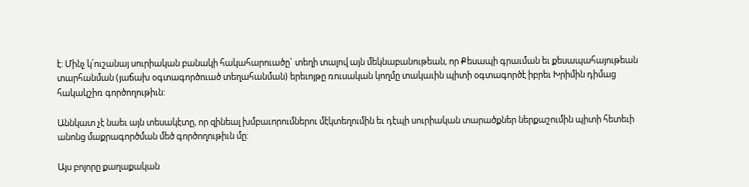է: Մինչ կ՛ուշանայ սուրիական բանակի հակահարուածը` տեղի տալով այն մեկնաբանութեան, որ Քեսապի գրաւման եւ քեսապահայութեան տարհանման (յաճախ օգտագործուած տեղահանման) երեւոյթը ռուսական կողմը տակաւին պիտի օգտագործէ իբրեւ Խրիմին դիմաց հակակշիռ գործողութիւն:

Աննկատ չէ նաեւ այն տեսակէտը, որ զինեալ խմբաւորումներու մէկտեղումին եւ դէպի սուրիական տարածքներ ներքաշումին պիտի հետեւի անոնց մաքրագործման մեծ գործողութիւն մը:

Այս բոլորը քաղաքական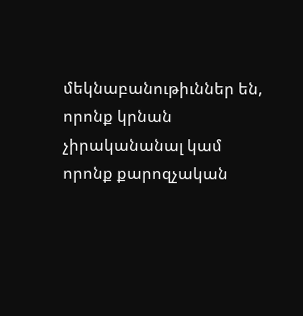մեկնաբանութիւններ են, որոնք կրնան չիրականանալ կամ որոնք քարոզչական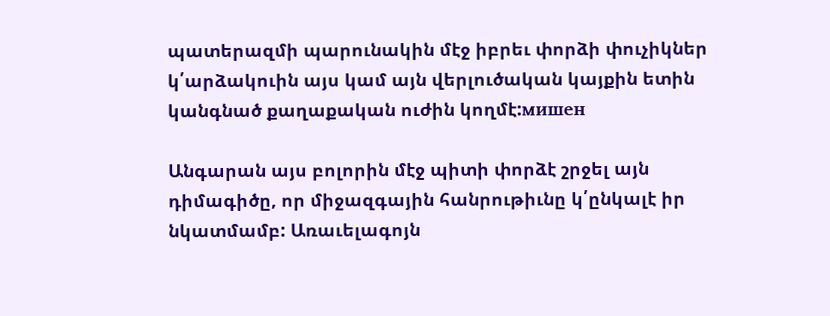պատերազմի պարունակին մէջ իբրեւ փորձի փուչիկներ կ՛արձակուին այս կամ այն վերլուծական կայքին ետին կանգնած քաղաքական ուժին կողմէ:мишен

Անգարան այս բոլորին մէջ պիտի փորձէ շրջել այն դիմագիծը, որ միջազգային հանրութիւնը կ՛ընկալէ իր նկատմամբ: Առաւելագոյն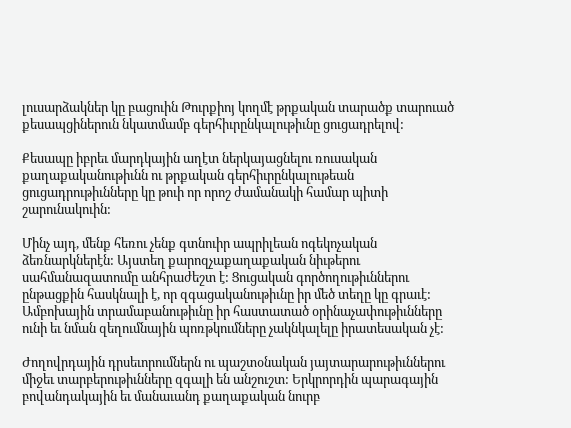լուսարձակներ կը բացուին Թուրքիոյ կողմէ թրքական տարածք տարուած քեսապցիներուն նկատմամբ գերհիւրընկալութիւնը ցուցադրելով:

Քեսապը իբրեւ մարդկային աղէտ ներկայացնելու ռուսական քաղաքականութիւնն ու թրքական գերհիւրընկալութեան ցուցադրութիւնները կը թուի որ որոշ ժամանակի համար պիտի շարունակուին:

Մինչ այդ, մենք հեռու չենք գտնուիր ապրիլեան ոգեկոչական ձեռնարկներէն: Այստեղ քարոզչաքաղաքական նիւթերու սահմանազատումը անհրաժեշտ է: Ցուցական գործողութիւններու ընթացքին հասկնալի է, որ զգացականութիւնը իր մեծ տեղը կը գրաւէ: Ամբոխային տրամաբանութիւնը իր հաստատած օրինաչափութիւնները ունի եւ նման զեղումնային պոռթկումները չակնկալելը իրատեսական չէ:

Ժողովրդային դրսեւորումներն ու պաշտօնական յայտարարութիւններու միջեւ տարբերութիւնները զգալի են անշուշտ: Երկրորդին պարագային բովանդակային եւ մանաւանդ քաղաքական նուրբ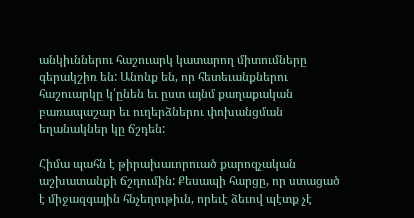անկիւններու հաշուարկ կատարող միտումները գերակշիռ են: Անոնք են, որ հետեւանքներու հաշուարկը կ՛ընեն եւ ըստ այնմ քաղաքական բառապաշար եւ ուղերձներու փոխանցման եղանակներ կը ճշդեն:

Հիմա պահն է թիրախաւորուած քարոզչական աշխատանքի ճշդումին: Քեսապի հարցը, որ ստացած է միջազգային հնչեղութիւն, որեւէ ձեւով պէտք չէ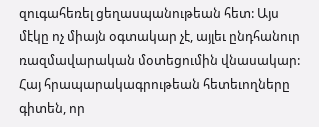զուգահեռել ցեղասպանութեան հետ: Այս մէկը ոչ միայն օգտակար չէ, այլեւ ընդհանուր ռազմավարական մօտեցումին վնասակար: Հայ հրապարակագրութեան հետեւողները գիտեն, որ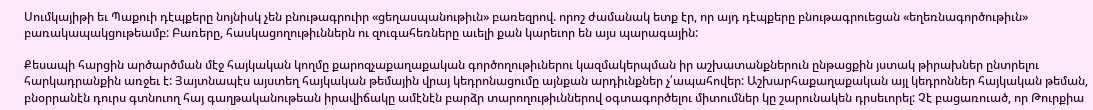Սումկայիթի եւ Պաքուի դէպքերը նոյնիսկ չեն բնութագրուիր «ցեղասպանութիւն» բառեզրով. որոշ ժամանակ ետք էր, որ այդ դէպքերը բնութագրուեցան «եղեռնագործութիւն» բառակապակցութեամբ: Բառերը, հասկացողութիւններն ու զուգահեռները աւելի քան կարեւոր են այս պարագային:

Քեսապի հարցին արծարծման մէջ հայկական կողմը քարոզչաքաղաքական գործողութիւներու կազմակերպման իր աշխատանքներուն ընթացքին յստակ թիրախներ ընտրելու հարկադրանքին առջեւ է: Յայտնապէս այստեղ հայկական թեմային վրայ կեդրոնացումը այնքան արդիւնքներ չ՛ապահովեր: Աշխարհաքաղաքական այլ կեդրոններ հայկական թեման, բնօրրանէն դուրս գտնուող հայ գաղթականութեան իրավիճակը ամէնէն բարձր տարողութիւններով օգտագործելու միտումներ կը շարունակեն դրսեւորել: Չէ բացառուած, որ Թուրքիա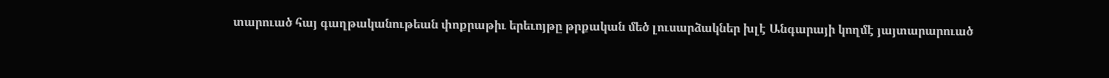տարուած հայ գաղթականութեան փոքրաթիւ երեւոյթը թրքական մեծ լուսարձակներ խլէ Անգարայի կողմէ յայտարարուած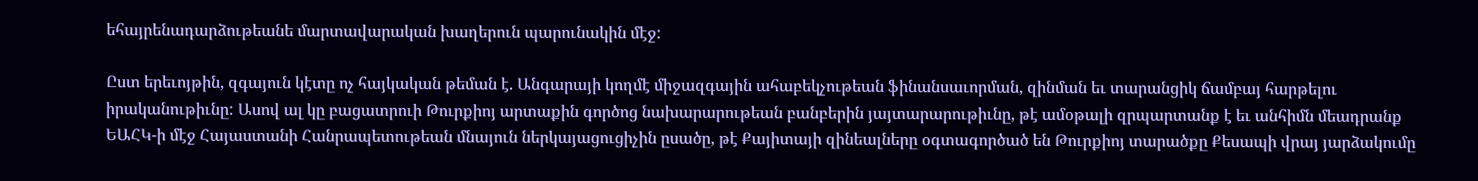եհայրենադարձութեանե մարտավարական խաղերուն պարունակին մէջ:

Ըստ երեւոյթին, զգայուն կէտը ոչ հայկական թեման է. Անգարայի կողմէ միջազգային ահաբեկչութեան ֆինանսաւորման, զինման եւ տարանցիկ ճամբայ հարթելու իրականութիւնը: Ասով ալ կը բացատրուի Թուրքիոյ արտաքին գործոց նախարարութեան բանբերին յայտարարութիւնը, թէ ամօթալի զրպարտանք է եւ անհիմն մեադրանք ԵԱՀԿ-ի մէջ Հայաստանի Հանրապետութեան մնայուն ներկայացուցիչին ըսածը, թէ Քայիտայի զինեալները օգտագործած են Թուրքիոյ տարածքը Քեսապի վրայ յարձակումը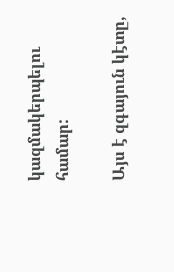կազմակերպելու համար:

Այս է զգայուն կէտը,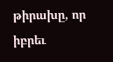թիրախը, որ իբրեւ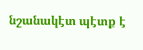նշանակէտ պէտք է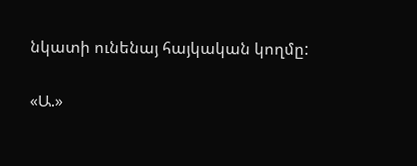նկատի ունենայ հայկական կողմը:

«Ա.»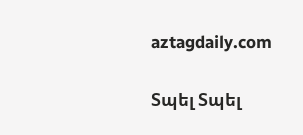aztagdaily.com

Տպել Տպել